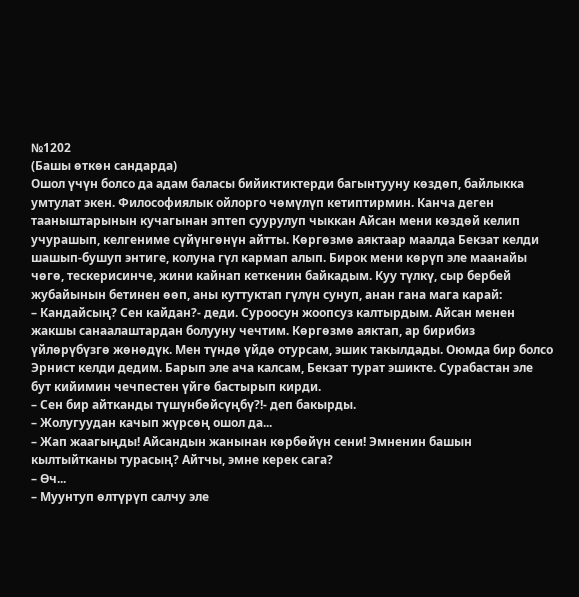№1202
(Башы өткөн сандарда)
Ошол үчүн болсо да адам баласы бийиктиктерди багынтууну көздөп, байлыкка умтулат экен. Философиялык ойлорго чөмүлүп кетиптирмин. Канча деген тааныштарынын кучагынан эптеп суурулуп чыккан Айсан мени көздөй келип учурашып, келгениме сүйүнгөнүн айтты. Көргөзмө аяктаар маалда Бекзат келди шашып-бушуп энтиге, колуна гүл кармап алып. Бирок мени көрүп эле маанайы чөгө, тескерисинче, жини кайнап кеткенин байкадым. Куу түлкү, сыр бербей жубайынын бетинен өөп, аны куттуктап гүлүн сунуп, анан гана мага карай:
– Кандайсың? Сен кайдан?- деди. Суроосун жоопсуз калтырдым. Айсан менен жакшы санаалаштардан болууну чечтим. Көргөзмө аяктап, ар бирибиз үйлөрүбүзгө жөнөдүк. Мен түндө үйдө отурсам, эшик такылдады. Оюмда бир болсо Эрнист келди дедим. Барып эле ача калсам, Бекзат турат эшикте. Сурабастан эле бут кийимин чечпестен үйгө бастырып кирди.
– Сен бир айтканды түшүнбөйсүңбү?!- деп бакырды.
– Жолугуудан качып жүрсөң ошол да...
– Жап жаагыңды! Айсандын жанынан көрбөйүн сени! Эмненин башын кылтыйтканы турасың? Айтчы, эмне керек сага?
– Өч...
– Муунтуп өлтүрүп салчу эле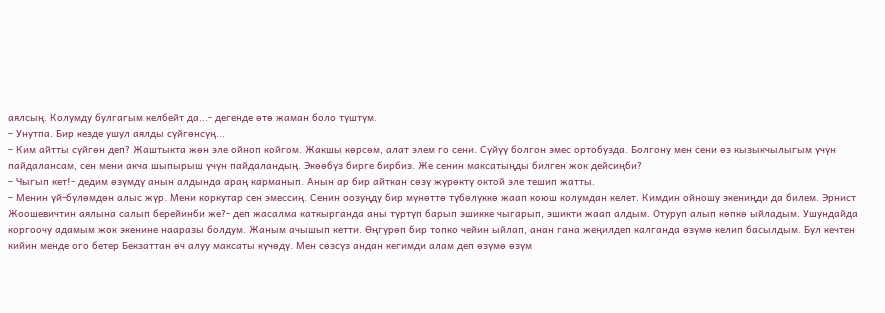аялсың. Колумду булгагым келбейт да...- дегенде өтө жаман боло түштүм.
– Унутпа. Бир кезде ушул аялды сүйгөнсүң...
– Ким айтты сүйгөн деп? Жаштыкта жөн эле ойноп койгом. Жакшы көрсөм, алат элем го сени. Сүйүү болгон эмес ортобузда. Болгону мен сени өз кызыкчылыгым үчүн пайдалансам, сен мени акча шыпырыш үчүн пайдаландың. Экөөбүз бирге бирбиз. Же сенин максатыңды билген жок дейсиңби?
– Чыгып кет!- дедим өзүмдү анын алдында араң карманып. Анын ар бир айткан сөзү жүрөктү октой эле тешип жатты.
– Менин үй-бүлөмдөн алыс жүр. Мени коркутар сен эмессиң. Сенин оозуңду бир мүнөттө түбөлүккө жаап коюш колумдан келет. Кимдин ойношу экениңди да билем. Эрнист Жоошевичтин аялына салып берейинби же?- деп жасалма каткырганда аны түртүп барып эшикке чыгарып, эшикти жаап алдым. Отуруп алып көпкө ыйладым. Ушундайда коргоочу адамым жок экенине нааразы болдум. Жаным ачышып кетти. Өңгүрөп бир топко чейин ыйлап, анан гана жеңилдеп калганда өзүмө келип басылдым. Бул кечтен кийин менде ого бетер Бекзаттан өч алуу максаты күчөдү. Мен сөзсүз андан кегимди алам деп өзүмө өзүм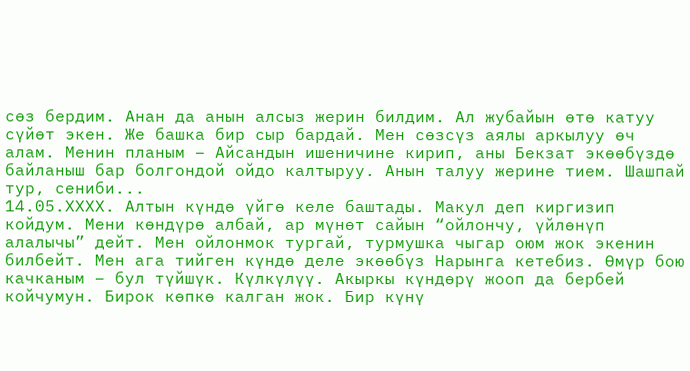сөз бердим. Анан да анын алсыз жерин билдим. Ал жубайын өтө катуу сүйөт экен. Же башка бир сыр бардай. Мен сөзсүз аялы аркылуу өч алам. Менин планым – Айсандын ишеничине кирип, аны Бекзат экөөбүздө байланыш бар болгондой ойдо калтыруу. Анын талуу жерине тием. Шашпай тур, сениби...
14.05.ХХХХ. Алтын күндө үйгө келе баштады. Макул деп киргизип койдум. Мени көндүрө албай, ар мүнөт сайын “ойлончу, үйлөнүп алалычы” дейт. Мен ойлонмок тургай, турмушка чыгар оюм жок экенин билбейт. Мен ага тийген күндө деле экөөбүз Нарынга кетебиз. Өмүр бою качканым – бул түйшүк. Күлкүлүү. Акыркы күндөрү жооп да бербей койчумун. Бирок көпкө калган жок. Бир күнү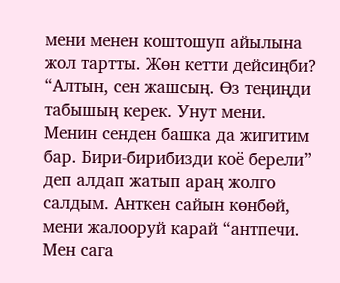мени менен коштошуп айылына жол тартты. Жөн кетти дейсиңби?
“Алтын, сен жашсың. Өз теңиңди табышың керек. Унут мени. Менин сенден башка да жигитим бар. Бири-бирибизди коё берели” деп алдап жатып араң жолго салдым. Анткен сайын көнбөй, мени жалооруй карай “антпечи. Мен сага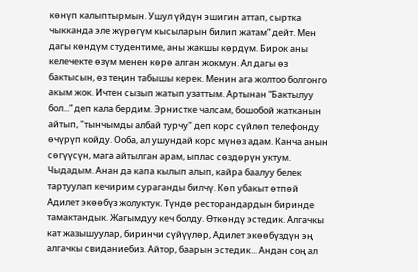көнүп калыптырмын. Ушул үйдүн эшигин аттап, сыртка чыкканда эле жүрөгүм кысыларын билип жатам” дейт. Мен дагы көндүм студентиме, аны жакшы көрдүм. Бирок аны келечекте өзүм менен көрө алган жокмун. Ал дагы өз бактысын, өз теңин табышы керек. Менин ага жолтоо болгонго акым жок. Ичтен сызып жатып узаттым. Артынан “Бактылуу бол...” деп кала бердим. Эрнистке чалсам, бошобой жатканын айтып, "тынчымды албай турчу" деп корс сүйлөп телефонду өчүрүп койду. Ооба, ал ушундай корс мүнөз адам. Канча анын сөгүүсүн, мага айтылган арам, ыплас сөздөрүн уктум. Чыдадым. Анан да капа кылып алып, кайра баалуу белек тартуулап кечирим сураганды билчү. Көп убакыт өтпөй Адилет экөөбүз жолуктук. Түндө ресторандардын биринде тамактандык. Жагымдуу кеч болду. Өткөндү эстедик. Алгачкы кат жазышуулар, биринчи сүйүүлөр, Адилет экөөбүздүн эң алгачкы свиданиебиз. Айтор, баарын эстедик... Андан соң ал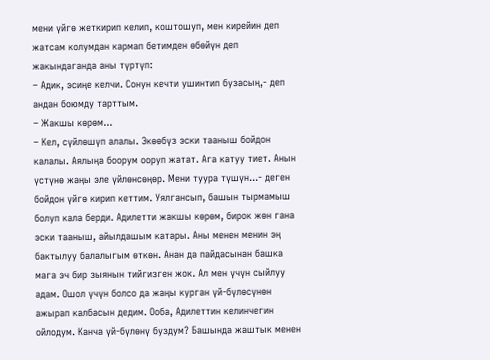мени үйгө жеткирип келип, коштошуп, мен кирейин деп жатсам колумдан кармап бетимден өбөйүн деп жакындаганда аны түртүп:
– Адик, эсиңе келчи. Сонун кечти ушинтип бузасың,- деп андан боюмду тарттым.
– Жакшы көрөм...
– Кел, сүйлөшүп алалы. Экөөбүз эски тааныш бойдон калалы. Аялыңа боорум ооруп жатат. Ага катуу тиет. Анын үстүнө жаңы эле үйлөнсөңөр. Мени туура түшүн...- деген бойдон үйгө кирип кеттим. Уялгансып, башын тырмамыш болуп кала берди. Адилетти жакшы көрөм, бирок жөн гана эски тааныш, айылдашым катары. Аны менен менин эң бактылуу балалыгым өткөн. Анан да пайдасынан башка мага эч бир зыянын тийгизген жок. Ал мен үчүн сыйлуу адам. Ошол үчүн болсо да жаңы курган үй-бүлөсүнөн ажырап калбасын дедим. Ооба, Адилеттин келинчегин ойлодум. Канча үй-бүлөнү буздум? Башында жаштык менен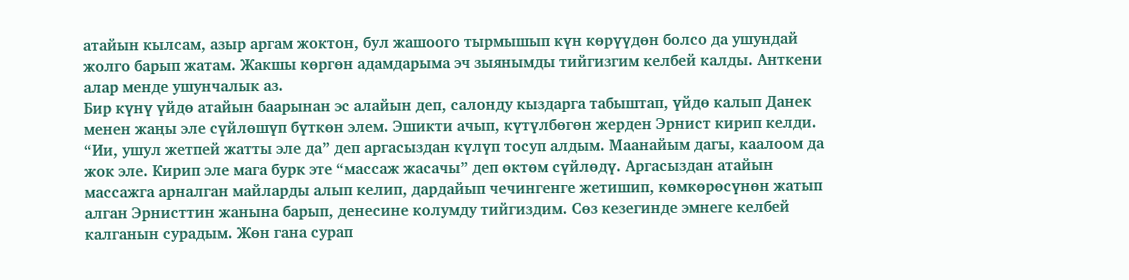атайын кылсам, азыр аргам жоктон, бул жашоого тырмышып күн көрүүдөн болсо да ушундай жолго барып жатам. Жакшы көргөн адамдарыма эч зыянымды тийгизгим келбей калды. Анткени алар менде ушунчалык аз.
Бир күнү үйдө атайын баарынан эс алайын деп, салонду кыздарга табыштап, үйдө калып Данек менен жаңы эле сүйлөшүп бүткөн элем. Эшикти ачып, күтүлбөгөн жерден Эрнист кирип келди. “Ии, ушул жетпей жатты эле да” деп аргасыздан күлүп тосуп алдым. Маанайым дагы, каалоом да жок эле. Кирип эле мага бурк эте “массаж жасачы” деп өктөм сүйлөдү. Аргасыздан атайын массажга арналган майларды алып келип, дардайып чечингенге жетишип, көмкөрөсүнөн жатып алган Эрнисттин жанына барып, денесине колумду тийгиздим. Сөз кезегинде эмнеге келбей калганын сурадым. Жөн гана сурап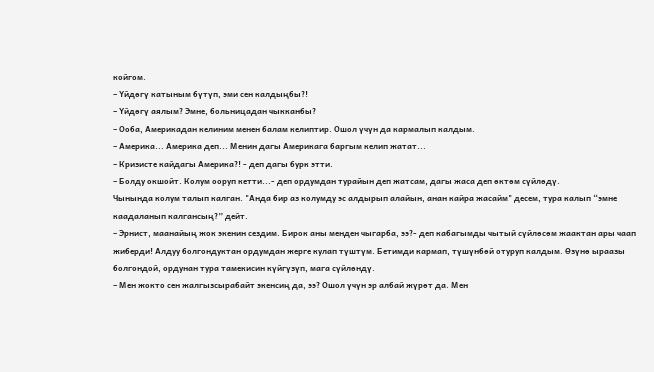койгом.
– Үйдөгү катыным бүтүп, эми сен калдыңбы?!
– Үйдөгү аялым? Эмне, больницадан чыкканбы?
– Ооба, Америкадан келиним менен балам келиптир. Ошол үчүн да кармалып калдым.
– Америка... Америка деп... Менин дагы Америкага баргым келип жатат...
– Кризисте кайдагы Америка?! - деп дагы бурк этти.
– Болду окшойт. Колум ооруп кетти...- деп ордумдан турайын деп жатсам, дагы жаса деп өктөм сүйлөдү.
Чынында колум талып калган. "Анда бир аз колумду эс алдырып алайын, анан кайра жасайм" десем, тура калып “эмне каадаланып калгансың?” дейт.
– Эрнист, маанайың жок экенин сездим. Бирок аны менден чыгарба, ээ?- деп кабагымды чытый сүйлөсөм жаактан ары чаап жиберди! Алдуу болгондуктан ордумдан жерге кулап түштүм. Бетимди кармап, түшүнбөй отуруп калдым. Өзүнө ыраазы болгондой, ордунан тура тамекисин күйгүзүп, мага сүйлөндү.
– Мен жокто сен жалгызсырабайт экенсиң да, ээ? Ошол үчүн эр албай жүрөт да. Мен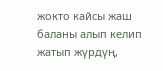жокто кайсы жаш баланы алып келип жатып жүрдүң,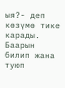ыя?- деп көзүмө тике карады. Баарын билип жана туюп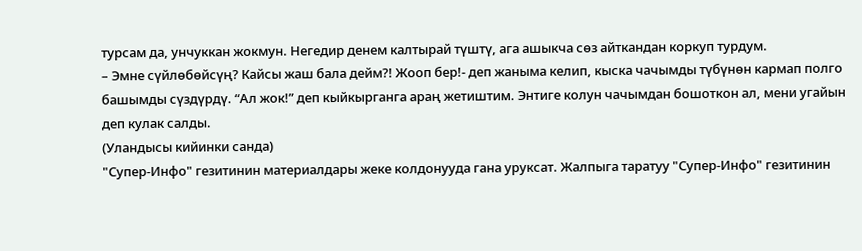турсам да, унчуккан жокмун. Негедир денем калтырай түштү, ага ашыкча сөз айткандан коркуп турдум.
– Эмне сүйлөбөйсүң? Кайсы жаш бала дейм?! Жооп бер!- деп жаныма келип, кыска чачымды түбүнөн кармап полго башымды сүздүрдү. “Ал жок!” деп кыйкырганга араң жетиштим. Энтиге колун чачымдан бошоткон ал, мени угайын деп кулак салды.
(Уландысы кийинки санда)
"Супер-Инфо" гезитинин материалдары жеке колдонууда гана уруксат. Жалпыга таратуу "Супер-Инфо" гезитинин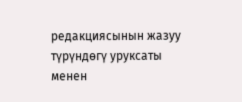редакциясынын жазуу түрүндөгү уруксаты менен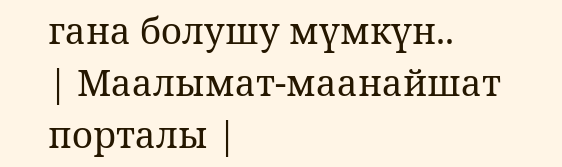гана болушу мүмкүн..
| Маалымат-маанайшат порталы |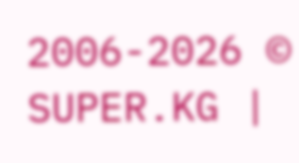2006-2026 © SUPER.KG |